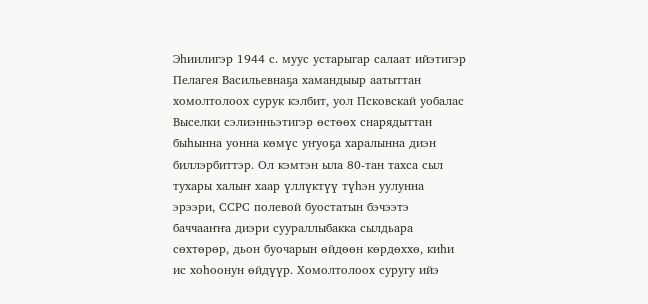Эһиилигэр 1944 с. муус устарыгар салаат ийэтигэр Пелагея Васильевнаҕа хамандыыр аатыттан хомолтолоох сурук кэлбит, уол Псковскай уобалас Выселки сэлиэнньэтигэр өстөөх снарядыттан быһынна уонна көмүс уҥуоҕа харалынна диэн биллэрбиттэр. Ол кэмтэн ыла 80-тан тахса сыл тухары халыҥ хаар үллүктүү түһэн уулунна эрээри, ССРС полевой буостатын бэчээтэ баччааҥҥа диэри суураллыбакка сылдьара сөхтөрөр, дьон буочарын өйдөөн көрдөххө, киһи ис хоһоонун өйдүүр. Хомолтолоох суругу ийэ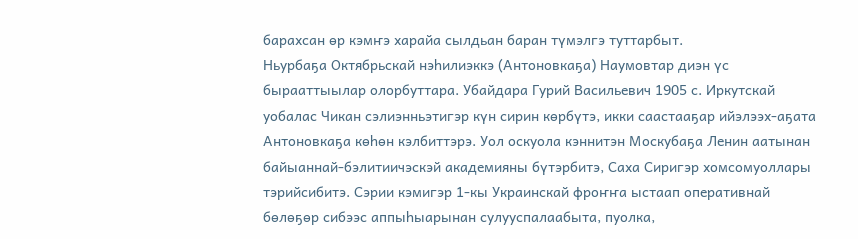барахсан өр кэмҥэ харайа сылдьан баран түмэлгэ туттарбыт.
Ньурбаҕа Октябрьскай нэһилиэккэ (Антоновкаҕа) Наумовтар диэн үс бырааттыылар олорбуттара. Убайдара Гурий Васильевич 1905 с. Иркутскай уобалас Чикан сэлиэнньэтигэр күн сирин көрбүтэ, икки саастааҕар ийэлээх-аҕата Антоновкаҕа көһөн кэлбиттэрэ. Уол оскуола кэннитэн Москубаҕа Ленин аатынан байыаннай-бэлитиичэскэй академияны бүтэрбитэ, Саха Сиригэр хомсомуоллары тэрийсибитэ. Сэрии кэмигэр 1-кы Украинскай фроҥҥа ыстаап оперативнай бөлөҕөр сибээс аппыһыарынан сулууспалаабыта, пуолка,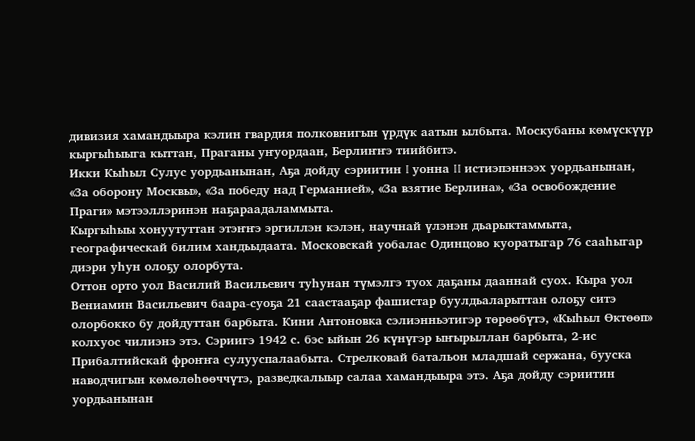дивизия хамандыыра кэлин гвардия полковнигын үрдүк аатын ылбыта. Москубаны көмүскүүр кыргыһыыга кыттан, Праганы уҥуордаан, Берлиҥҥэ тиийбитэ.
Икки Кыһыл Сулус уордьанынан, Аҕа дойду сэриитин I уонна II истиэпэннээх уордьанынан, «За оборону Москвы», «За победу над Германией», «За взятие Берлина», «За освобождение Праги» мэтээллэринэн наҕараадаламмыта.
Кыргыһыы хонуутуттан этэҥҥэ эргиллэн кэлэн, научнай үлэнэн дьарыктаммыта, географическай билим хандьыдаата. Московскай уобалас Одинцово куоратыгар 76 сааһыгар диэри уһун олоҕу олорбута.
Оттон орто уол Василий Васильевич туһунан түмэлгэ туох даҕаны дааннай суох. Кыра уол Вениамин Васильевич баара-суоҕа 21 саастааҕар фашистар буулдьаларыттан олоҕу ситэ олорбокко бу дойдуттан барбыта. Кини Антоновка сэлиэнньэтигэр төрөөбүтэ, «Кыһыл Өктөөп» колхуос чилиэнэ этэ. Сэриигэ 1942 с. бэс ыйын 26 күнүгэр ыҥырыллан барбыта, 2-ис Прибалтийскай фроҥҥа сулууспалаабыта. Стрелковай батальон младшай сержана, бууска наводчигын көмөлөһөөччүтэ, разведкалыыр салаа хамандыыра этэ. Аҕа дойду сэриитин уордьанынан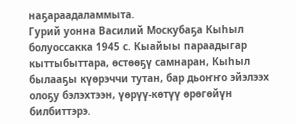наҕараадаламмыта.
Гурий уонна Василий Москубаҕа Кыһыл болуоссакка 1945 с. Кыайыы параадыгар кыттыбыттара, өстөөҕү самнаран, Кыһыл былааҕы күөрэччи тутан, бар дьоҥҥо эйэлээх олоҕу бэлэхтээн, үөрүү-көтүү өрөгөйүн билбиттэрэ.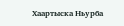Хаартыска Ньурба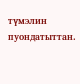түмэлин пуондатыттан.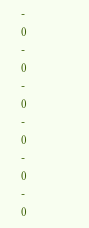-
0
-
0
-
0
-
0
-
0
-
0